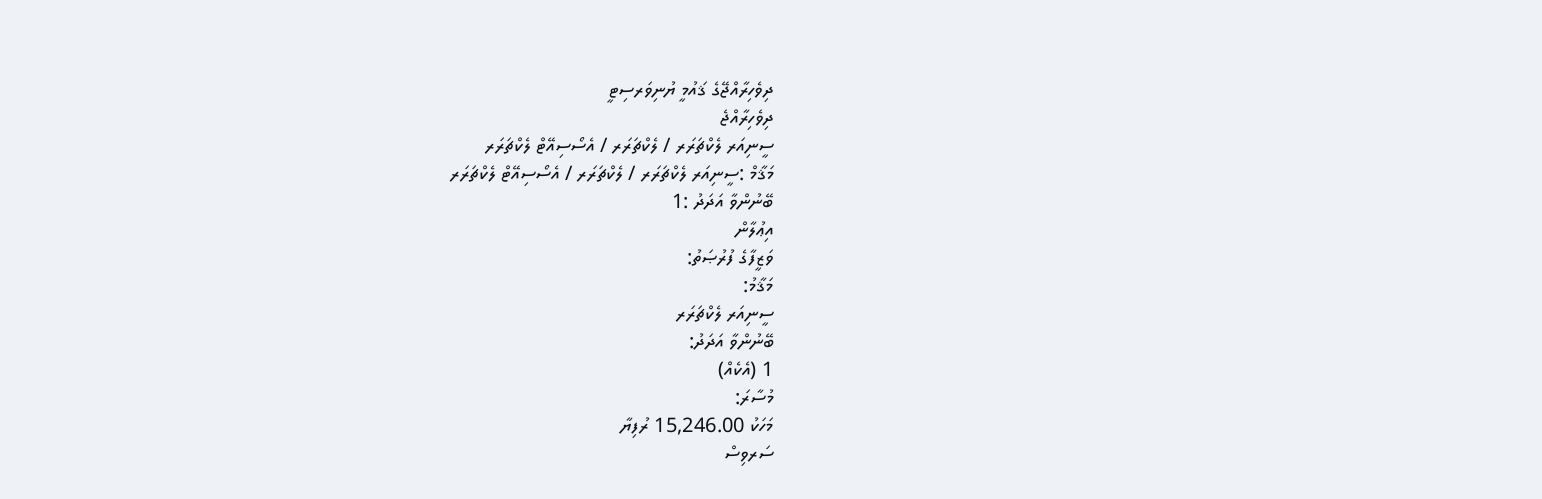ދިވެހިރާއްޖޭގެ ޤައުމީ ޔުނިވަރސިޓީ
ދިވެހިރާއްޖެ
ސީނިއަރ ލެކްޗަރަރ / ލެކްޗަރަރ / އެސޯސިއޭޓް ލެކްޗަރަރ
މަޤާމް :ސީނިއަރ ލެކްޗަރަރ / ލެކްޗަރަރ / އެސޯސިއޭޓް ލެކްޗަރަރ
ބޭނުންވާ އަދަދު :1
އިޢުލާން
ވަޒީފާގެ ފުރުޞަތު:
މަޤާމު:
ސީނިއަރ ލެކްޗަރަރ
ބޭނުންވާ އަދަދު:
1 (އެކެއް)
މުސާރަ:
މަހަކު 15,246.00 ރުފިޔާ
ސަރވިސް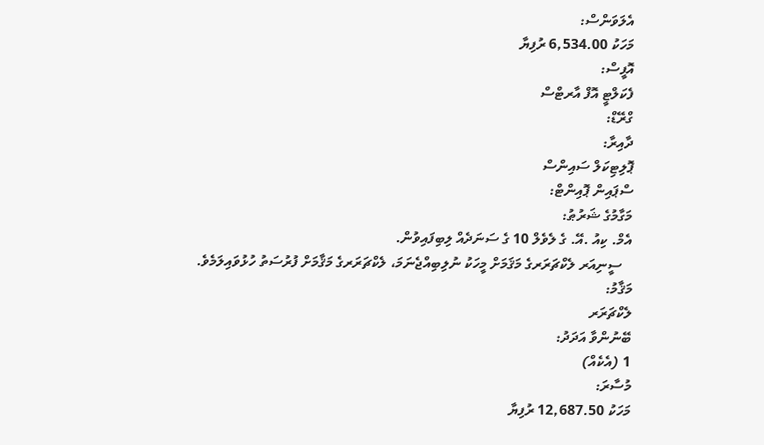އެލަވަންސް:
މަހަކު 6,534.00 ރުފިޔާ
އޮފީސް:
ފެކަލްޓީ އޮފް އާރޓްސް
ގްރޭޑް:
ދާއިރާ:
ޕޮލިޓިކަލް ސައިންސް
ސްޕައިން ޕޮއިންޓް:
މަގާމުގެ ޝަރުޠު:
އެމް. ކިއު .އޭ. ގެ ލެވެލް 10 ގެ ސަނަދެއް ލިބިފައިވުން.
   ސީނިއަރ ލެކްޗަރަރގެ މަޤަމަށް މީހަކު ނުލިބިއްޖެނަމަ، ލެކްޗަރަރގެ މަޤާމަށް ފުރުސަތު ހުޅުވައިލަމެވެ.
މަޤާމު:
ލެކްޗަރަރ
ބޭނުންވާ އަދަދު:
1 (އެކެއް)
މުސާރަ:
މަހަކު 12,687.50 ރުފިޔާ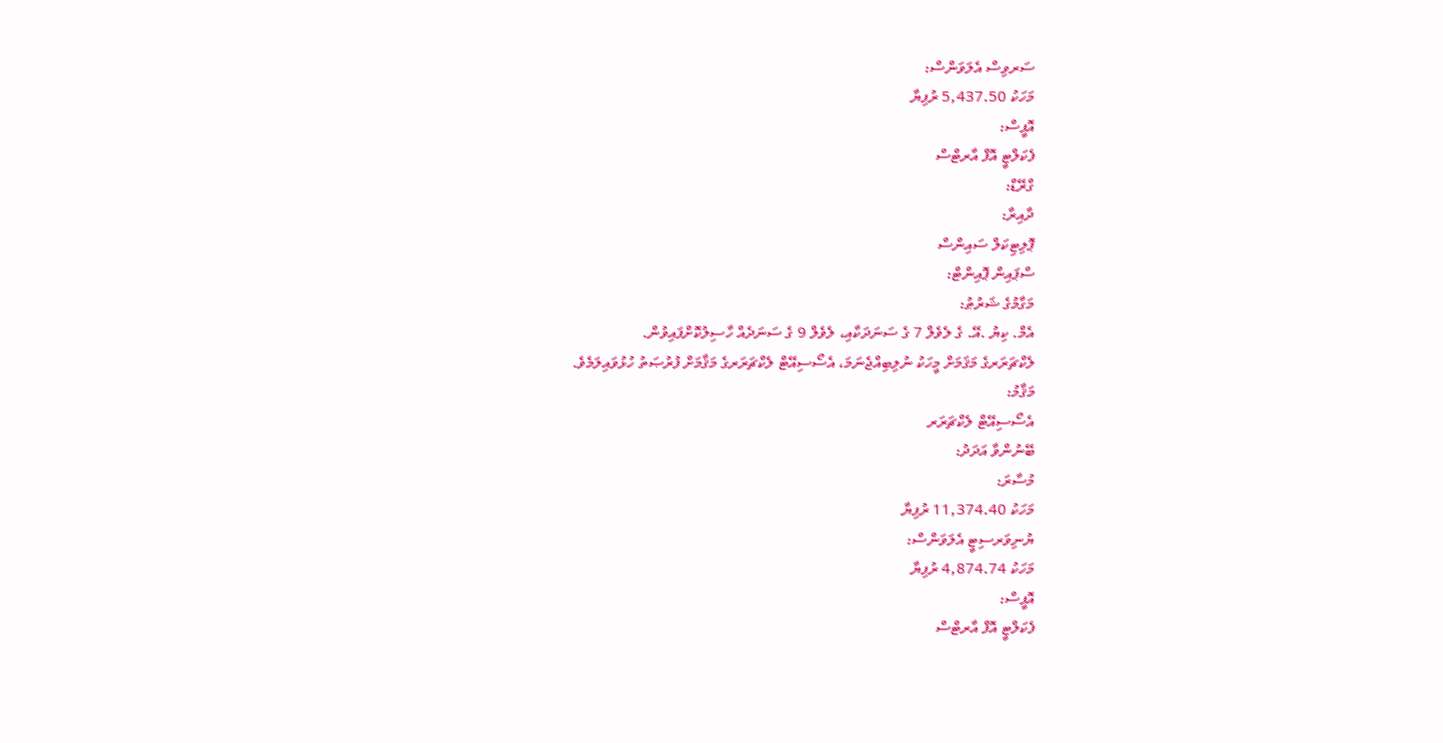ސަރވިސް އެލަވަންސް:
މަހަކު 5,437.50 ރުފިޔާ
އޮފީސް:
ފެކަލްޓީ އޮފް އާރޓްސް
ގްރޭޑް:
ދާއިރާ:
ޕޮލިޓިކަލް ސައިންސް
ސްޕައިން ޕޮއިންޓް:
މަގާމުގެ ޝަރުޠު:
އެމް. ކިޔު .އޭ. ގެ ލެވެލް 7 ގެ ސަނަދަކާއި، ލެވެލް 9 ގެ ސަނަދެއް ހާސިލުކޮށްފައިވުން.
ލެކްޗަރަރގެ މަޤަމަށް މީހަކު ނުލިބިއްޖެނަމަ، އެސޯސިއޭޓް ލެކްޗަރަރގެ މަޤާމަށް ފުރުޞަތު ހުޅުވައިލަމެވެ.
މަޤާމު:
އެސޯސިއޭޓް ލެކްޗަރަރ
ބޭނުންވާ އަދަދު:
މުސާރަ:
މަހަކު 11,374.40 ރުފިޔާ
ޔުނިވަރސިޓީ އެލަވަންސް:
މަހަކު 4,874.74 ރުފިޔާ
އޮފީސް:
ފެކަލްޓީ އޮފް އާރޓްސް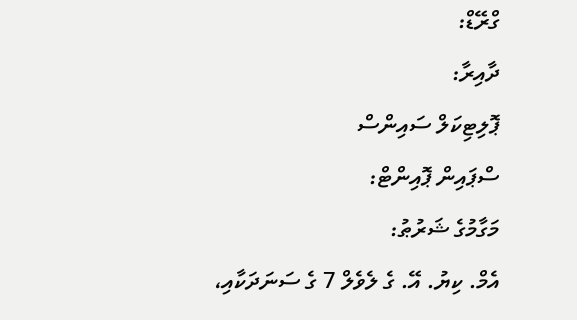ގްރޭޑް:
ދާއިރާ:
ޕޮލިޓިކަލް ސައިންސް
ސްޕައިން ޕޮއިންޓް:
މަގާމުގެ ޝަރުޠު:
އެމް. ކިޔު. އޭ. ގެ ލެވެލް 7 ގެ ސަނަދަކާއި،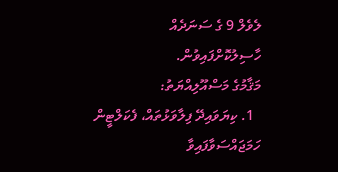ލެވެލް 9 ގެ ސަނަދެއް ހާސިލުކޮށްފައިވުން.
މަޤާމުގެ މަސްއޫލިއްޔަތު:
  1. ކިޔަވައިދޭ ފިލާވަޅުތައް، ފެކަލްޓީން ހަމަޖައްސަވާފައިވާ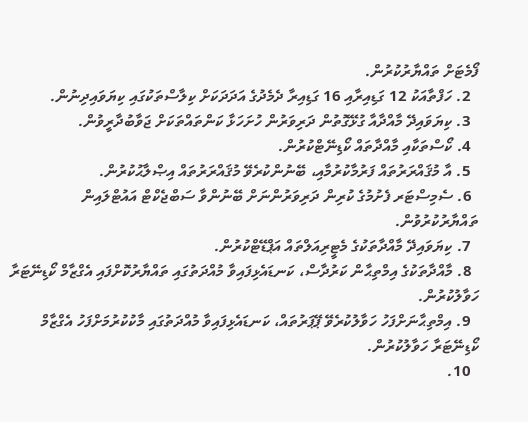ފޯމެޓަށް ތައްޔާރުކުރުން.
  2. ހަފްތާއަކު 12 ގަޑިއިރާއި 16 ގަޑިއިރާ ދެމެދުގެ އަދަދަކަށް ކިލާސްތަކުގައި ކިޔަވައިދިނުން.
  3. ކިޔަވައިދޭ މާއްދާއާ ގުޅޭގޮތުން ދަރިވަރުން ހުށަހަޅާ ކަންތައްތަކަށް ޖަވާބުދާރީވުން.
  4. ކޯސްތަކާއި މާއްދާތައް ކޯޑިނޭޓްކުރުން.
  5. އާ މުޤައްރަރުތައް ފަރުމާކުރުމާއި، ބޭނުންކުރެވޭ މުޤައްރަރުތައް އިޞްލާޙުކުރުން.
  6. ސެމިސްޓަރ ފެށުމުގެ ކުރިން ދަރިވަރުންނަށް ބޭނުންވާ ސަބްޖެކްޓް އައުޓްލައިން ތައްޔާރުކުރުވުން.
  7. ކިޔަވައިދޭ މާއްދާތަކުގެ މެޓީރިއަލްތައް އަޕްޑޭޓްކުރުން.
  8. މާއްދާތަކުގެ އިމްތިޙާން ކަރުދާސް، ކަނޑައެޅިފައިވާ މުއްދަތުގައި ތައްޔާރުކޮށްފައި އެގްޒާމް ކޯޑިނޭޓަރާ ހަވާލުކުރުން.
  9. އިމްތިޙާނަށްފަހު ހަވާލުކުރެވޭ ޕޭޕަރުތައް، ކަނޑައެޅިފައިވާ މުއްދަތުގައި މާކުކުރުމަށްފަހު އެގްޒާމް ކޯޑިނޭޓަރާ ހަވާލުކުރުން.
  10.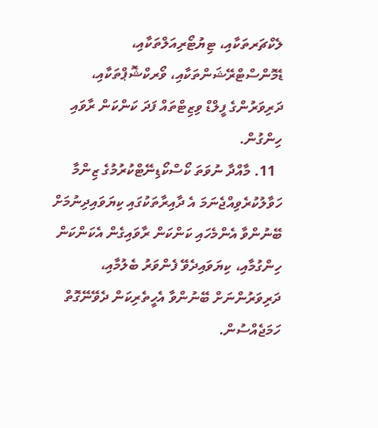ލެކްޗަރތަކާއި، ޓިޔުޓޯރިއަލްތަކާއި، ޑެމޮންސްޓްރޭޝަންތަކާއި، ވޯރކްޝޮޕްތަކާއި، ދަރިވަރުންގެ ފީލްޑް ވިޒިޓްތައް ފަދަ ކަންކަން ރާވައި ހިންގުން.
  11. މާއްދާ ނުވަތަ ކޯސްކޯޑިނޭޓްކުރުމުގެ ޒިންމާ ހަވާލުކުރެވިއްޖެނަމަ އެ ދާއިރާތަކުގައި ކިޔަވައިދިނުމަށް ބޭނުންވާ އެންމެހައި ކަންކަން ރާވައިގެން އެކަންކަން ހިންގުމާއި، ކިޔަވައިދެވޭ ފެންވަރު ބެލުމާއި، ދަރިވަރުންނަށް ބޭނުންވާ އެހީތެރިކަން ދެވޭނޭގޮތް ހަމަޖެއްސުން.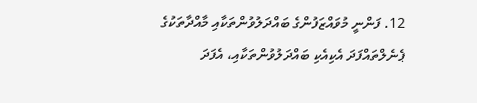12. ފަންނީ މުވައްޒަފުންގެ ބައްދަލުވުންތަކާއި މާއްދާތަކުގެ ޕެނެލްތައްފަދަ އެކިއެކި ބައްދަލުވުންތަކާއި، އެފަދަ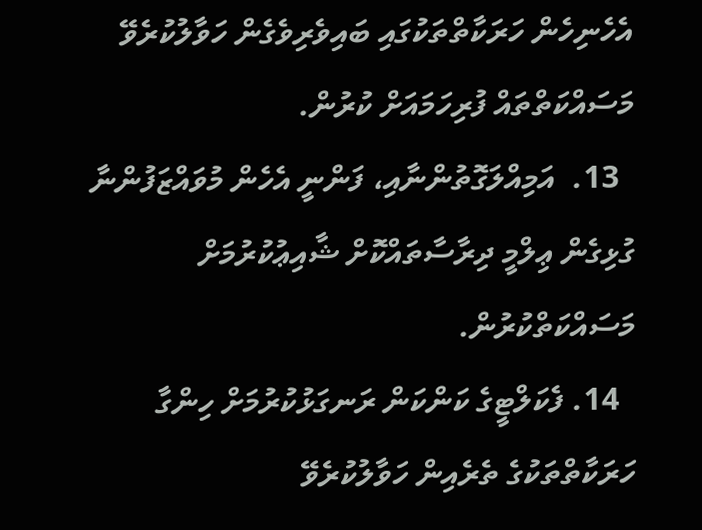އެހެނިހެން ހަރަކާތްތަކުގައި ބައިވެރިވެގެން ހަވާލުކުރެވޭ މަސައްކަތްތައް ފުރިހަމައަށް ކުރުން.
  13.  އަމިއްލަގޮތުންނާއި، ފަންނީ އެހެން މުވައްޒަފުންނާ ގުޅިގެން ޢިލްމީ ދިރާސާތައްކޮށް ޝާއިޢުކުރުމަށް މަސައްކަތްކުރުން.
  14. ފެކަލްޓީގެ ކަންކަން ރަނގަޅުކުރުމަށް ހިންގާ ހަރަކާތްތަކުގެ ތެރެއިން ހަވާލުކުރެވޭ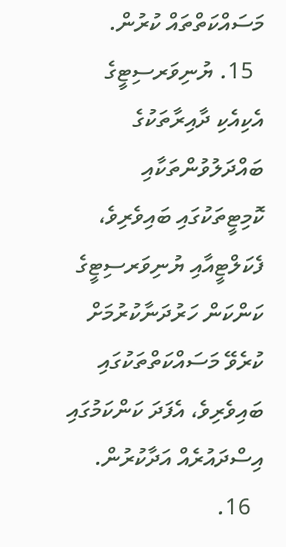މަސައްކަތްތައް ކުރުން.
  15. ޔުނިވަރސިޓީގެ އެކިއެކި ދާއިރާތަކުގެ ބައްދަލުވުންތަކާއި ކޮމިޓީތަކުގައި ބައިވެރިވެ، ފެކަލްޓީއާއި ޔުނިވަރސިޓީގެ ކަންކަން ހަރުދަނާކުރުމަށް ކުރެވޭ މަސައްކަތްތަކުގައި ބައިވެރިވެ، އެފަދަ ކަންކަމުގައި އިސްދައުރެއް އަދާކުރުން.
  16.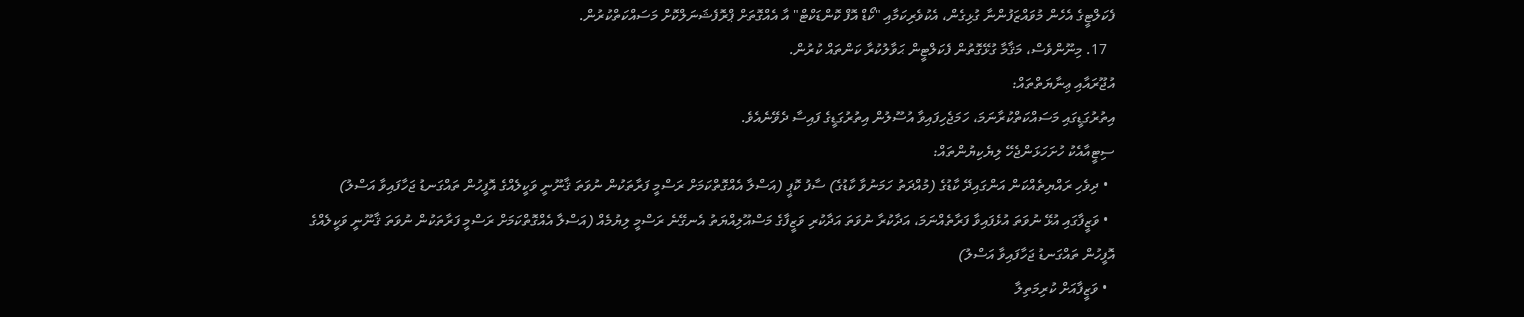ފެކަލްޓީގެ އެހެން މުވައްޒަފުންނާ ގުޅިގެން، އެކުވެރިކަމާއި "ކޯޑް އޮފް ކޮންޑަކްޓް" އާ އެއްގޮތަށް ޕްރޮފެޝަނަލްކޮށް މަސައްކަތްކުރުން.
  17. މިނޫންވެސް، މަޤާމާ ގުޅޭގޮތުން ފެކަލްޓީން ޙަވާލުކުރާ ކަންތައް ކުރުން.
އުޖޫރައާއި ޢިނާޔަތްތައް:
އިތުރުގަޑީގައި މަސައްކަތްކުރާނަމަ، ހަމަޖެހިފައިވާ އުސޫލުން އިތުރުގަޑީގެ ފައިސާ ދެވޭނެއެވެ.
ސިޓީއާއެކު ހުށަހަޅަންޖެހޭ ލިޔެކިޔުންތައް:
  • ދިވެހި ރައްޔިތެއްކަން އަންގައިދޭ ކާޑުގެ (މުއްދަތު ހަމަނުވާ ކާޑުގެ) ސާފު ކޮޕީ (އަސްލާ އެއްގޮތްކަމަށް ރަސްމީ ފަރާތަކުން ނުވަތަ ޤާނޫނީ ވަކީލެއްގެ އޮފީހުން ތައްގަނޑު ޖަހާފައިވާ އަސްލު)
  • ވަޒީފާގައި އުޅޭ ނުވަތަ އުޅެފައިވާ ފަރާތެއްނަމަ، އަދާކުރާ ނުވަތަ އަދާކުރި ވަޒީފާގެ މަސްއޫލިއްޔަތު އެނގޭނެ ރަސްމީ ލިޔުމެއް (އަސްލާ އެއްގޮތްކަމަށް ރަސްމީ ފަރާތަކުން ނުވަތަ ޤާނޫނީ ވަކީލެއްގެ އޮފީހުން ތައްގަނޑު ޖަހާފައިވާ އަސްލު)
  • ވަޒީފާއަށް ކުރިމަތިލާ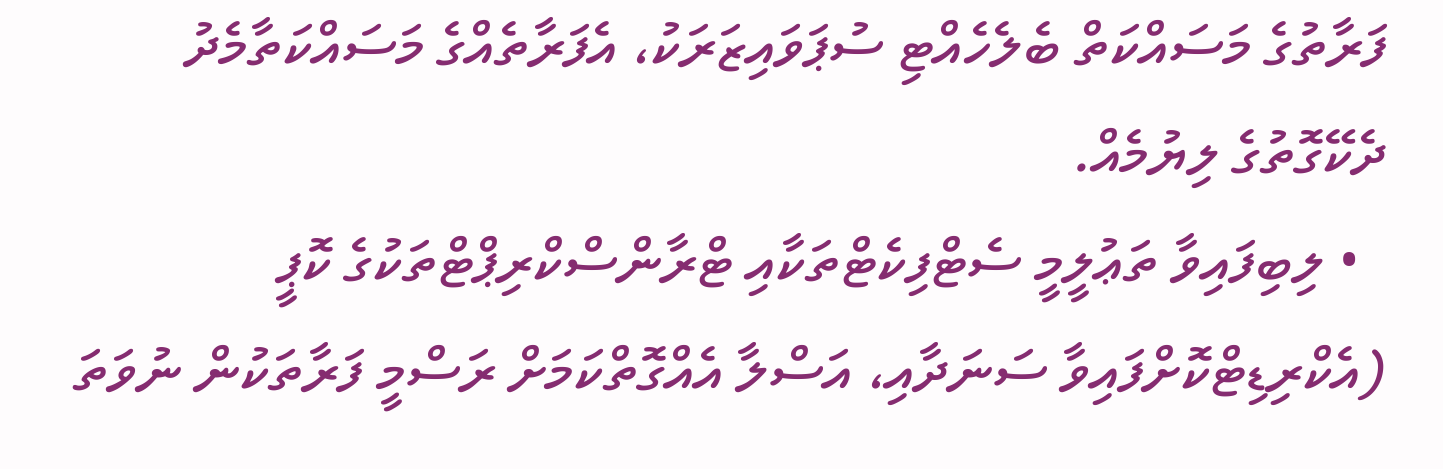ފަރާތުގެ މަސައްކަތް ބެލެހެއްޓި ސުޕަވައިޒަރަކު، އެފަރާތެއްގެ މަސައްކަތާމެދު ދެކޭގޮތުގެ ލިޔުމެއް.
  • ލިބިފައިވާ ތަޢުލީމީ ސެޓްފިކެޓްތަކާއި ޓްރާންސްކްރިޕްޓްތަކުގެ ކޮޕީ (އެކްރިޑިޓްކޮށްފައިވާ ސަނަދާއި، އަސްލާ އެއްގޮތްކަމަށް ރަސްމީ ފަރާތަކުން ނުވަތަ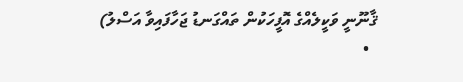ޤާނޫނީ ވަކީލެއްގެ އޮފީހަކުން ތައްގަނޑު ޖަހާފައިވާ އަސްލު)
  •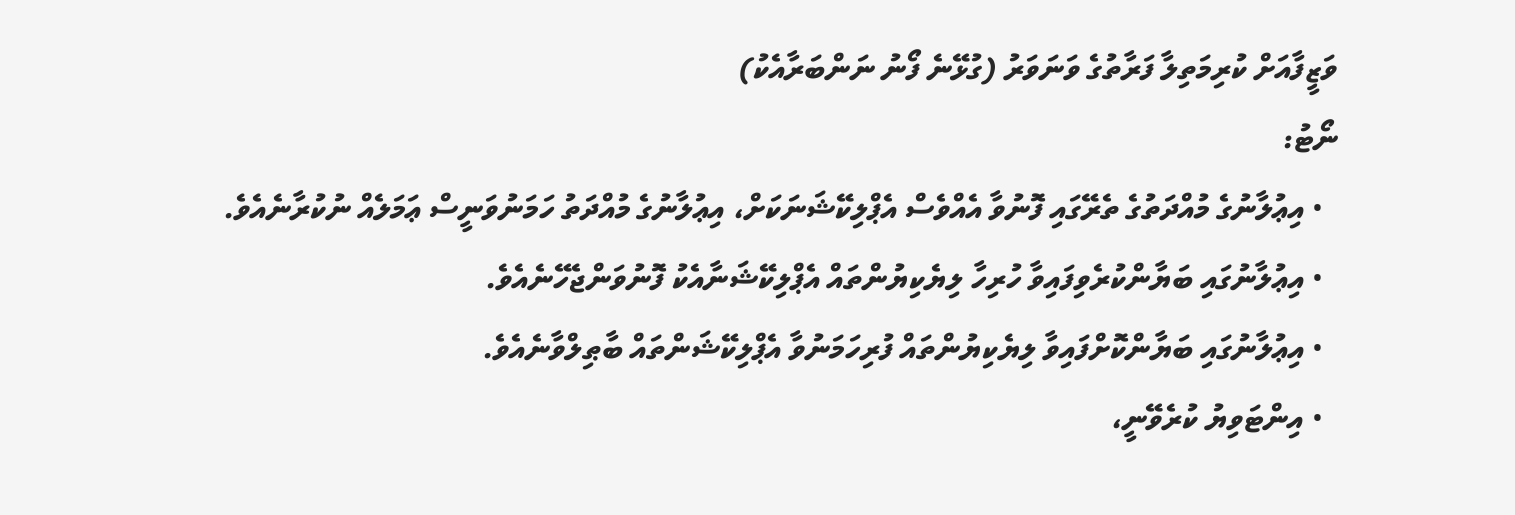ވަޒީފާއަށް ކުރިމަތިލާ ފަރާތުގެ ވަނަވަރު (ގުޅޭނެ ފޯނު ނަންބަރާއެކު)
ނޯޓު:
  • އިޢުލާނުގެ މުއްދަތުގެ ތެރޭގައި ފޮނުވާ އެއްވެސް އެޕްލިކޭޝަނަކަށް، އިޢުލާނުގެ މުއްދަތު ހަމަނުވަނީސް ޢަމަލެއް ނުކުރާނެއެވެ.
  • އިޢުލާނުގައި ބަޔާންކުރެވިފައިވާ ހުރިހާ ލިޔެކިޔުންތައް އެޕްލިކޭޝަނާއެކު ފޮނުވަންޖެހޭނެއެވެ.
  • އިޢުލާނުގައި ބަޔާންކޮށްފައިވާ ލިޔެކިޔުންތައް ފުރިހަމަނުވާ އެޕްލިކޭޝަންތައް ބާޠިލްވާނެއެވެ.
  • އިންޓަވިޔު ކުރެވޭނީ،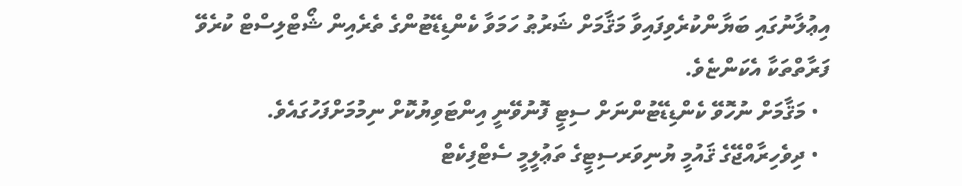އިޢުލާނުގައި ބަޔާންކުރެވިފައިވާ މަޤާމަށް ޝަރުޠު ހަމަވާ ކެންޑިޑޭޓުންގެ ތެރެއިން ޝޯޓްލިސްޓް ކުރެވޭ ފަރާތްތަކާ އެކަންޏެވެ.
  • މަޤާމަށް ނުހޮވޭ ކެންޑިޑޭޓުންނަށް ސިޓީ ފޮނުވޭނީ އިންޓަވިޔުކޮށް ނިމުމަށްފަހުގައެވެ.
  • ދިވެހިރާއްޖޭގެ ޤައުމީ ޔުނިވަރސިޓީގެ ތަޢުލީމީ ސެޓްފިކެޓް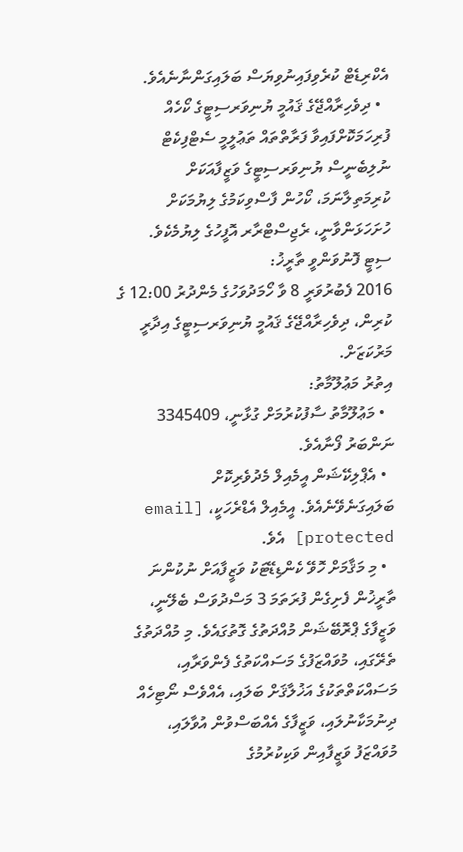އެކްރިޑެޓް ކުރެވިފައިނުވިޔަސް ބަލައިގަންނާނެއެވެ.
  • ދިވެހިރާއްޖޭގެ ޤައުމީ ޔުނިވަރސިޓީގެ ކޯހެއް ފުރިހަމަކޮށްފައިވާ ފަރާތްތައް ތަޢުލީމީ ސެޓްފިކެޓް ނުލިބެނީސް ޔުނިވަރސިޓީގެ ވަޒީފާއަކަށް ކުރިމަތިލާނަމަ، ކޯހުން ފާސްވިކަމުގެ ލިޔުމަކަށް ހުށަހަޅަންވާނީ، ރެޖިސްޓްރާރ އޮފީހުގެ ލިޔުމެކެވެ.
ސިޓީ ފޮނުވަންވީ ތާރީޚު:
2016 ފެބުރުވަރީ 8 ވާ ހޯމަދުވަހުގެ މެންދުރު 12:00 ގެ ކުރިން، ދިވެހިރާއްޖޭގެ ޤައުމީ ޔުނިވަރސިޓީގެ އިދާރީ މަރުކަޒަށް.
އިތުރު މަޢުލޫމާތު:
  • މަޢުލޫމާތު ސާފުކުރުމަށް ގުޅާނީ، 3345409 ނަންބަރު ފޯނާއެވެ.
  • އެޕްލިކޭޝަން އީމެއިލް މެދުވެރިކޮށް ބަލައިގަނެވޭނެއެވެ. އީމެއިލް އެޑްރެހަކީ، [email protected] އެވެ.
  • މި މަޤާމަށް ހޮވޭ ކެންޑިޑޭޓަކު ވަޒީފާއަށް ނުކުންނަ ތާރީޚުން ފެށިގެން ފުރަތަމަ 3 މަސްދުވަސް ބެލޭނީ، ވަޒީފާގެ ޕްރޮބޭޝަން މުއްދަތުގެ ގޮތުގައެވެ. މި މުއްދަތުގެ ތެރޭގައި، މުވައްޒަފުގެ މަސައްކަތުގެ ފެންވަރާއި، މަސައްކަތްތަކުގެ އަޚުލާޤަށް ބަލައި، އެއްވެސް ނޯޓިހެއް ދިނުމަކާނުލައި، ވަޒީފާގެ އެއްބަސްވުން އުވާލައި، މުވައްޒަފު ވަޒީފާއިން ވަކިކުރުމުގެ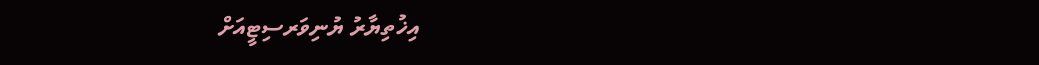އިޚުތިޔާރު ޔުނިވަރސިޓީއަށް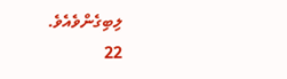ލިބިގެންވެއެވެ.
22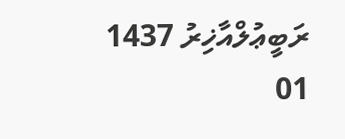ރަބީޢުލްއާޚިރު 1437
01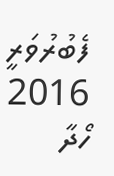ފެބުރުވަރީ 2016
ހޯދާ